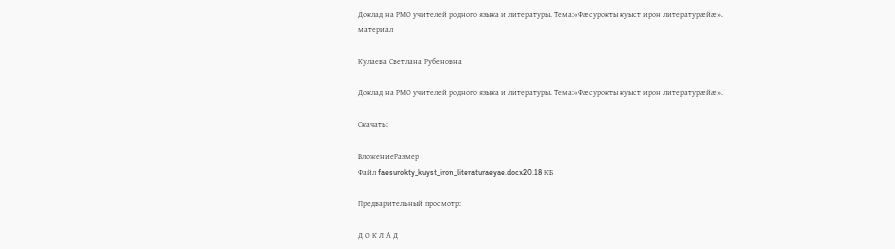Доклад на РМО учителей родного языка и литературы. Тема:«Фæсурокты куыст ирон литературæйæ».
материал

Кулаева Светлана Рубеновна

Доклад на РМО учителей родного языка и литературы. Тема:«Фæсурокты куыст ирон литературæйæ».

Скачать:

ВложениеРазмер
Файл faesurokty_kuyst_iron_literaturaeyae.docx20.18 КБ

Предварительный просмотр:

Д О К Л А Д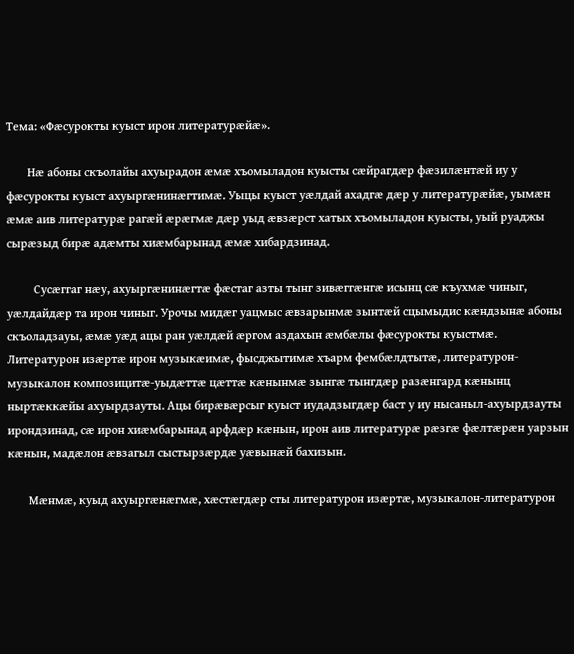Тема: «Фæсурокты куыст ирон литературæйæ».

       Нæ абоны скъолайы ахуырадон æмæ хъомыладон куысты сæйрагдæр фæзилæнтæй иу у фæсурокты куыст ахуыргæнинæгтимæ. Уыцы куыст уæлдай ахадгæ дæр у литературæйæ, уымæн æмæ аив литературæ рагæй æрæгмæ дæр уыд æвзæрст хатых хъомыладон куысты, уый руаджы сырæзыд бирæ адæмты хиæмбарынад æмæ хибардзинад.

         Сусæггаг нæу, ахуыргæнинæгтæ фæстаг азты тынг зивæггæнгæ исынц сæ къухмæ чиныг, уæлдайдæр та ирон чиныг. Урочы мидæг уацмыс æвзарынмæ зынтæй сцымыдис кæндзынæ абоны скъоладзауы, æмæ уæд ацы ран уæлдæй æргом аздахын æмбæлы фæсурокты куыстмæ. Литературон изæртæ ирон музыкæимæ, фысджытимæ хъарм фембæлдтытæ, литературон-музыкалон композицитæ-уыдæттæ цæттæ кæнынмæ зынгæ тынгдæр разæнгард кæнынц ныртæккæйы ахуырдзауты. Ацы бирæвæрсыг куыст иудадзыгдæр баст у иу нысаныл-ахуырдзауты ирондзинад, сæ ирон хиæмбарынад арфдæр кæнын, ирон аив литературæ рæзгæ фæлтæрæн уарзын кæнын, мадæлон æвзагыл сыстырзæрдæ уæвынæй бахизын.

       Мæнмæ, куыд ахуыргæнæгмæ, хæстæгдæр сты литературон изæртæ, музыкалон-литературон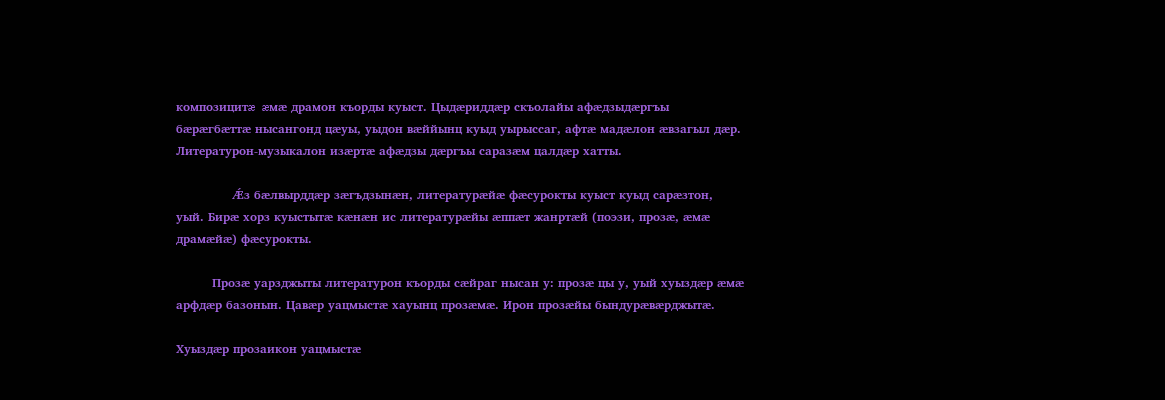композицитæ æмæ драмон къорды куыст. Цыдæриддæр скъолайы афæдзыдæргъы бæрæгбæттæ нысангонд цæуы, уыдон вæййынц куыд уырыссаг, афтæ мадæлон æвзагыл дæр. Литературон-музыкалон изæртæ афæдзы дæргъы саразæм цалдæр хатты.

        Ǽз бæлвырддæр зæгъдзынæн, литературæйæ фæсурокты куыст куыд сарæзтон, уый. Бирæ хорз куыстытæ кæнæн ис литературæйы æппæт жанртæй (поэзи, прозæ, æмæ драмæйæ) фæсурокты.

         Прозæ уарзджыты литературон къорды сæйраг нысан у: прозæ цы у, уый хуыздæр æмæ арфдæр базонын. Цавæр уацмыстæ хауынц прозæмæ. Ирон прозæйы бындурæвæрджытæ.

Хуыздæр прозаикон уацмыстæ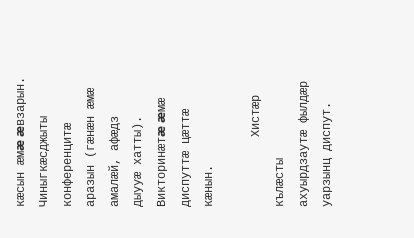кæсын æмæ æвзарын. Чиныгкæсджыты конференцитæ аразын (гæнæн æмæ амалæй, афæдз дыууæ хатты). Викторинæтæ æмæ диспуттæ цæттæ кæнын.

          Хистæр кълæсты ахуырдзаутæ фылдæр уарзынц диспут.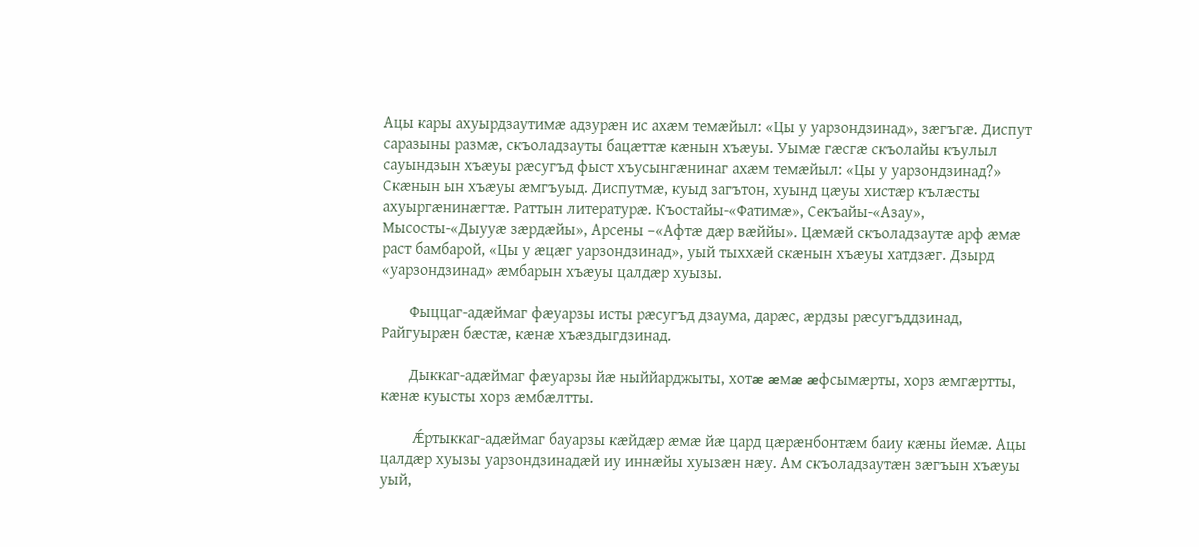Ацы кары ахуырдзаутимæ адзурæн ис ахæм темæйыл: «Цы у уарзондзинад», зæгъгæ. Диспут саразыны размæ, скъоладзауты бацæттæ кæнын хъæуы. Уымæ гæсгæ скъолайы къулыл сауындзын хъæуы рæсугъд фыст хъусынгæнинаг ахæм темæйыл: «Цы у уарзондзинад?» Скæнын ын хъæуы æмгъуыд. Диспутмæ, куыд загътон, хуынд цæуы хистæр кълæсты ахуыргæнинæгтæ. Раттын литературæ. Къостайы-«Фатимæ», Секъайы-«Азау», Мысосты-«Дыууæ зæрдæйы», Арсены –«Афтæ дæр вæййы». Цæмæй скъоладзаутæ арф æмæ раст бамбарой, «Цы у æцæг уарзондзинад», уый тыххæй скæнын хъæуы хатдзæг. Дзырд «уарзондзинад» æмбарын хъæуы цалдæр хуызы.

       Фыццаг-адæймаг фæуарзы исты рæсугъд дзаума, дарæс, æрдзы рæсугъддзинад, Райгуырæн бæстæ, кæнæ хъæздыгдзинад.

       Дыккаг-адæймаг фæуарзы йæ ныййарджыты, хотæ æмæ æфсымæрты, хорз æмгæртты, кæнæ куысты хорз æмбæлтты.

        Ǽртыккаг-адæймаг бауарзы кæйдæр æмæ йæ цард цæрæнбонтæм баиу кæны йемæ. Ацы цалдæр хуызы уарзондзинадæй иу иннæйы хуызæн нæу. Ам скъоладзаутæн зæгъын хъæуы уый,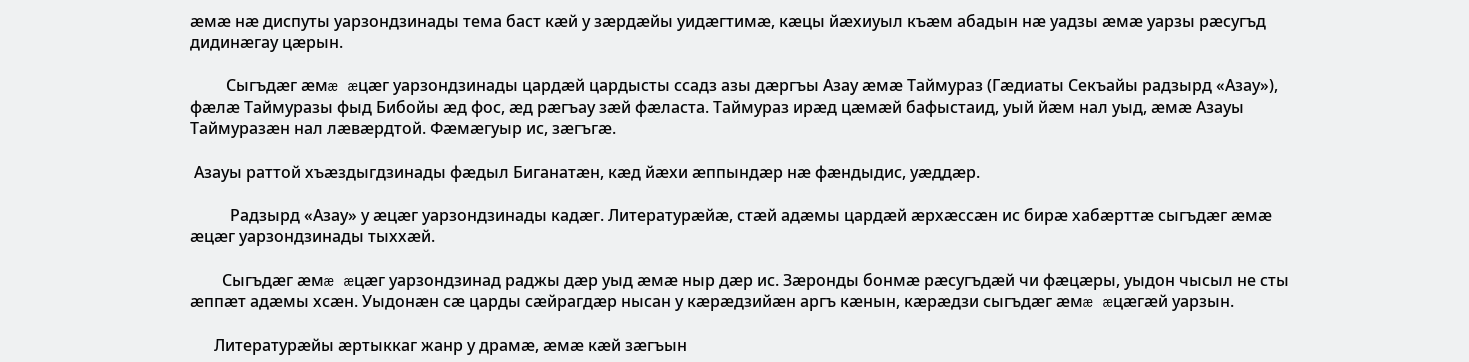æмæ нæ диспуты уарзондзинады тема баст кæй у зæрдæйы уидæгтимæ, кæцы йæхиуыл къæм абадын нæ уадзы æмæ уарзы рæсугъд дидинæгау цæрын.

         Сыгъдæг æмæ æцæг уарзондзинады цардæй цардысты ссадз азы дæргъы Азау æмæ Таймураз (Гæдиаты Секъайы радзырд «Азау»), фæлæ Таймуразы фыд Бибойы æд фос, æд рæгъау зæй фæласта. Таймураз ирæд цæмæй бафыстаид, уый йæм нал уыд, æмæ Азауы Таймуразæн нал лæвæрдтой. Фæмæгуыр ис, зæгъгæ.

 Азауы раттой хъæздыгдзинады фæдыл Биганатæн, кæд йæхи æппындæр нæ фæндыдис, уæддæр.

          Радзырд «Азау» у æцæг уарзондзинады кадæг. Литературæйæ, стæй адæмы цардæй æрхæссæн ис бирæ хабæрттæ сыгъдæг æмæ æцæг уарзондзинады тыххæй.

        Сыгъдæг æмæ æцæг уарзондзинад раджы дæр уыд æмæ ныр дæр ис. Зæронды бонмæ рæсугъдæй чи фæцæры, уыдон чысыл не сты æппæт адæмы хсæн. Уыдонæн сæ царды сæйрагдæр нысан у кæрæдзийæн аргъ кæнын, кæрæдзи сыгъдæг æмæ æцæгæй уарзын.

      Литературæйы æртыккаг жанр у драмæ, æмæ кæй зæгъын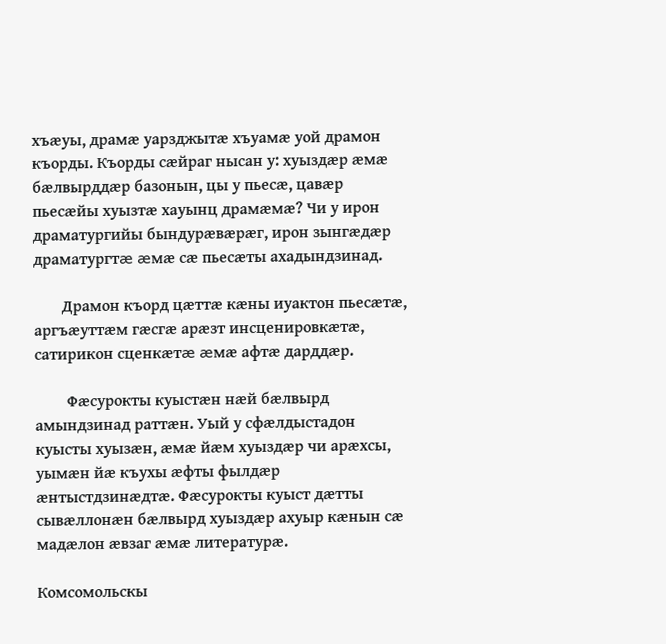хъæуы, драмæ уарзджытæ хъуамæ уой драмон къорды. Къорды сæйраг нысан у: хуыздæр æмæ бæлвырддæр базонын, цы у пьесæ, цавæр пьесæйы хуызтæ хауынц драмæмæ? Чи у ирон драматургийы бындурæвæрæг, ирон зынгæдæр драматургтæ æмæ сæ пьесæты ахадындзинад.

       Драмон къорд цæттæ кæны иуактон пьесæтæ, аргъæуттæм гæсгæ арæзт инсценировкæтæ, сатирикон сценкæтæ æмæ афтæ дарддæр.

        Фæсурокты куыстæн нæй бæлвырд амындзинад раттæн. Уый у сфæлдыстадон куысты хуызæн, æмæ йæм хуыздæр чи арæхсы, уымæн йæ къухы æфты фылдæр æнтыстдзинæдтæ. Фæсурокты куыст дæтты сывæллонæн бæлвырд хуыздæр ахуыр кæнын сæ мадæлон æвзаг æмæ литературæ.

Комсомольскы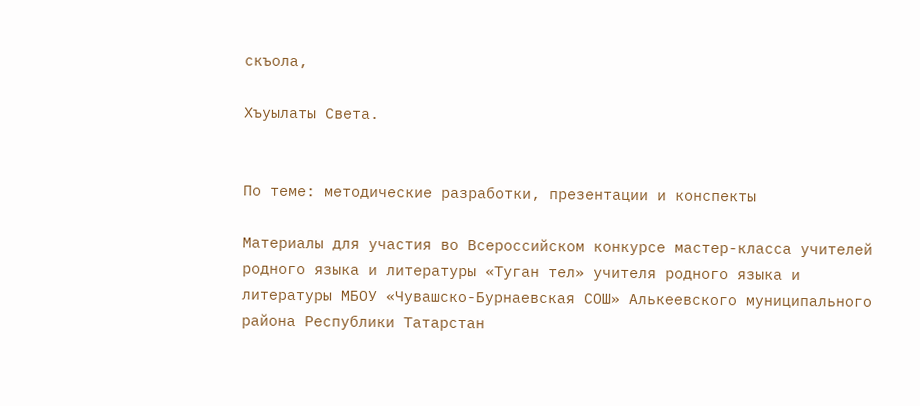скъола,

Хъуылаты Света.


По теме: методические разработки, презентации и конспекты

Материалы для участия во Всероссийском конкурсе мастер-класса учителей родного языка и литературы «Туган тел» учителя родного языка и литературы МБОУ «Чувашско-Бурнаевская СОШ» Алькеевского муниципального района Республики Татарстан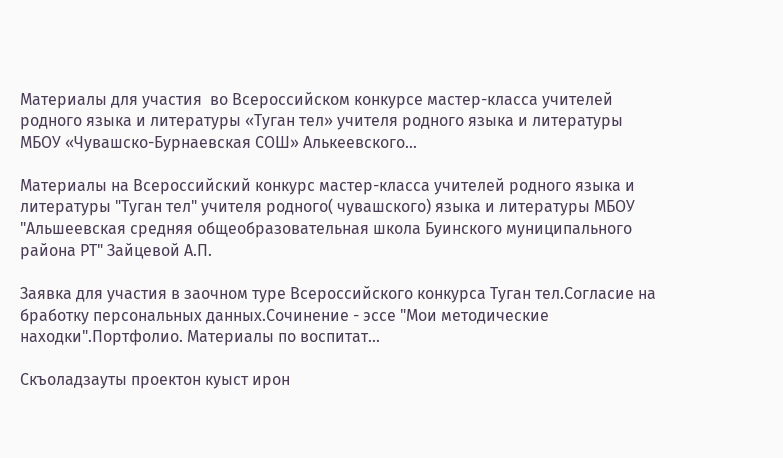Материалы для участия  во Всероссийском конкурсе мастер-класса учителей родного языка и литературы «Туган тел» учителя родного языка и литературы МБОУ «Чувашско-Бурнаевская СОШ» Алькеевского...

Материалы на Всероссийский конкурс мастер-класса учителей родного языка и литературы "Туган тел" учителя родного( чувашского) языка и литературы МБОУ "Альшеевская средняя общеобразовательная школа Буинского муниципального района РТ" Зайцевой А.П.

Заявка для участия в заочном туре Всероссийского конкурса Туган тел.Согласие на бработку персональных данных.Сочинение - эссе "Мои методические находки".Портфолио. Материалы по воспитат...

Скъоладзауты проектон куыст ирон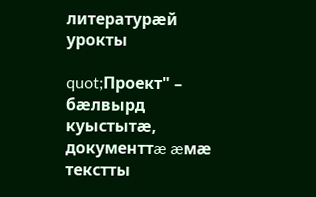литературæй урокты

quot;Проект" – бæлвырд куыстытæ, документтæ æмæ текстты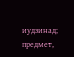иудзинад; предмет,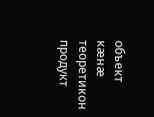объект кæнæ теоретикон продукт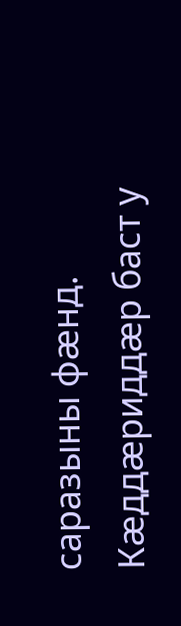саразыны фæнд. Кæддæриддæр баст у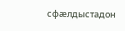сфæлдыстадон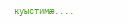куыстимæ....